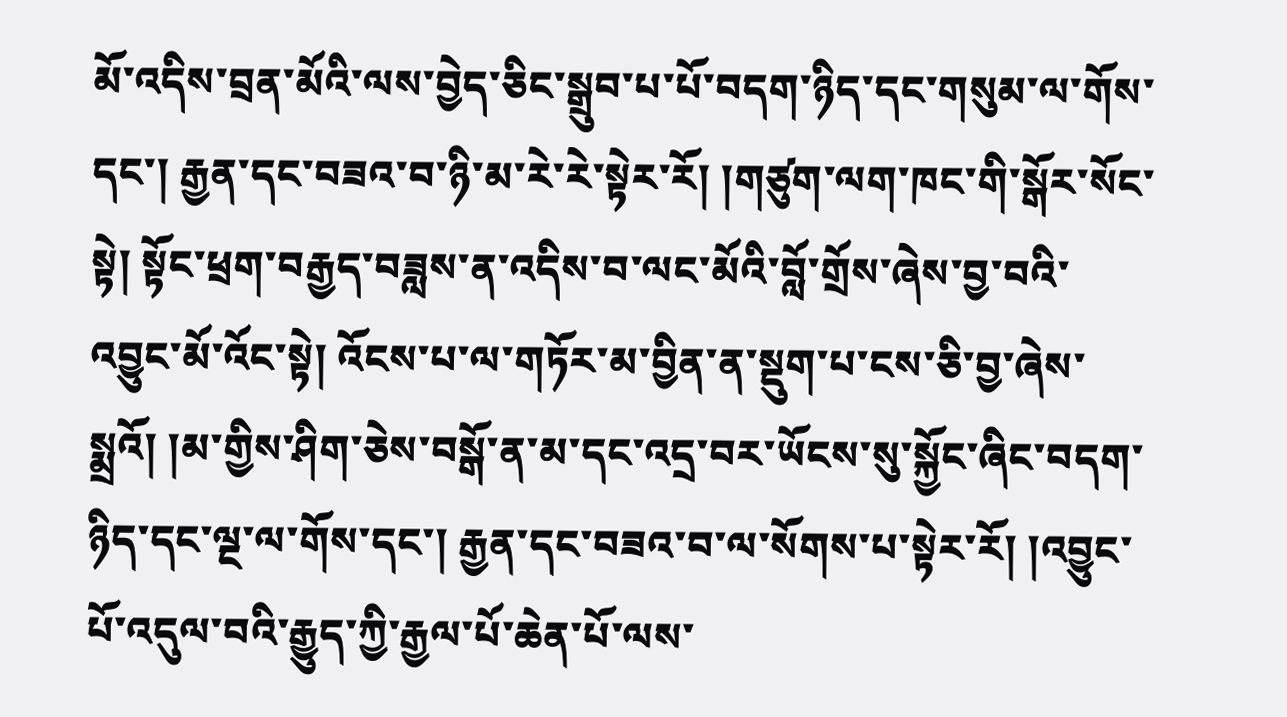མོ་འདིས་བྲན་མོའི་ལས་བྱེད་ཅིང་སྒྲུབ་པ་པོ་བདག་ཉིད་དང་གསུམ་ལ་གོས་དང་། རྒྱན་དང་བཟའ་བ་ཉི་མ་རེ་རེ་སྟེར་རོ། །གཙུག་ལག་ཁང་གི་སྒོར་སོང་སྟེ། སྟོང་ཕྲག་བརྒྱད་བཟླས་ན་འདིས་བ་ལང་མོའི་བློ་གྲོས་ཞེས་བྱ་བའི་འབྱུང་མོ་འོང་སྟེ། འོངས་པ་ལ་གཏོར་མ་བྱིན་ན་སྡུག་པ་ངས་ཅི་བྱ་ཞེས་སྨྲའོ། །མ་གྱིས་ཤིག་ཅེས་བསྒོ་ན་མ་དང་འདྲ་བར་ཡོངས་སུ་སྐྱོང་ཞིང་བདག་ཉིད་དང་ལྔ་ལ་གོས་དང་། རྒྱན་དང་བཟའ་བ་ལ་སོགས་པ་སྟེར་རོ། །འབྱུང་པོ་འདུལ་བའི་རྒྱུད་ཀྱི་རྒྱལ་པོ་ཆེན་པོ་ལས་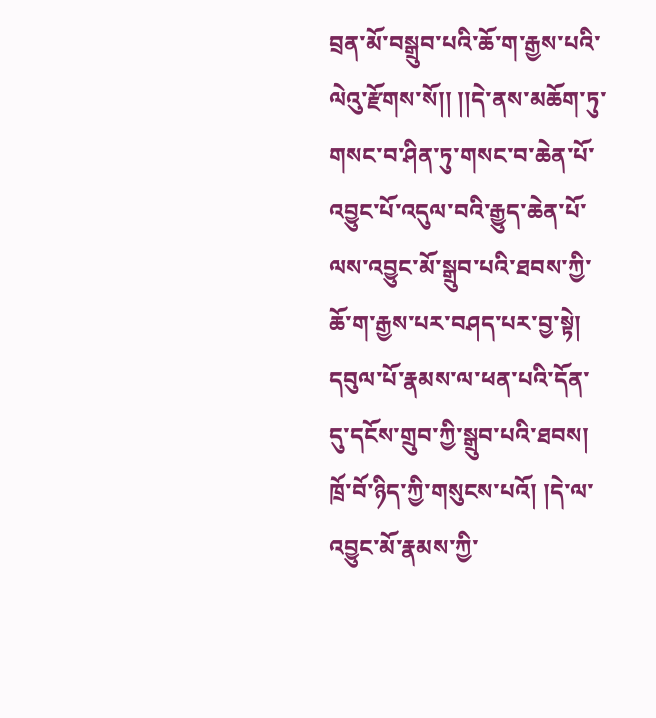བྲན་མོ་བསྒྲུབ་པའི་ཆོ་ག་རྒྱས་པའི་ལེའུ་རྫོགས་སོ།། །།དེ་ནས་མཆོག་ཏུ་གསང་བ་ཤིན་ཏུ་གསང་བ་ཆེན་པོ་འབྱུང་པོ་འདུལ་བའི་རྒྱུད་ཆེན་པོ་ལས་འབྱུང་མོ་སྒྲུབ་པའི་ཐབས་ཀྱི་ཆོ་ག་རྒྱས་པར་བཤད་པར་བྱ་སྟེ། དབུལ་པོ་རྣམས་ལ་ཕན་པའི་དོན་དུ་དངོས་གྲུབ་ཀྱི་སྒྲུབ་པའི་ཐབས། ཁྲོ་བོ་ཉིད་ཀྱི་གསུངས་པའོ། །དེ་ལ་འབྱུང་མོ་རྣམས་ཀྱི་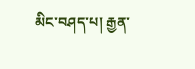མིང་བཤད་པ། རྒྱན་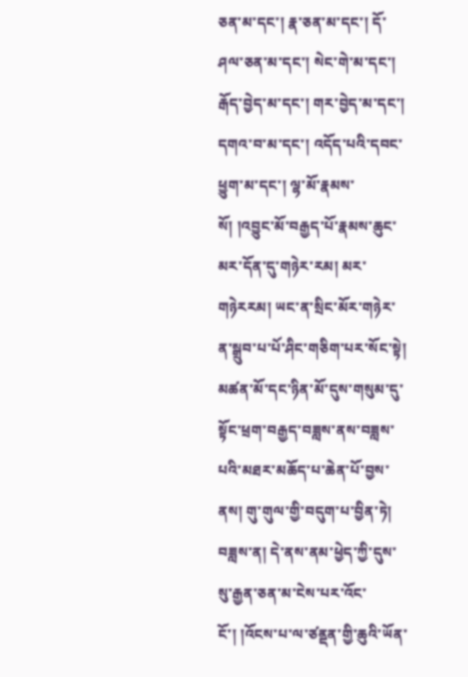ཅན་མ་དང་། རྣ་ཅན་མ་དང་། དོ་ཤལ་ཅན་མ་དང་། སེང་གེ་མ་དང་། རྒོད་བྱེད་མ་དང་། གར་བྱེད་མ་དང་། དགའ་བ་མ་དང་། འདོད་པའི་དབང་ཕྱུག་མ་དང་། ལྷ་མོ་རྣམས་སོ། །འབྱུང་མོ་བརྒྱད་པོ་རྣམས་ཆུང་མར་དོན་དུ་གཉེར་རམ། མར་གཉེརརམ། ཡང་ན་སྲིང་མོར་གཉེར་ན་སྒྲུབ་པ་པོ་ཤིང་གཅིག་པར་སོང་སྟེ། མཚན་མོ་དང་ཉིན་མོ་དུས་གསུམ་དུ་སྟོང་ཕྲག་བརྒྱད་བཟླས་ནས་བཟླས་པའི་མཐར་མཆོད་པ་ཆེན་པོ་བྱས་ནས། གུ་གུལ་གྱི་བདུག་པ་བྱིན་ཏེ། བཟླས་ན། དེ་ནས་ནམ་ཕྱེད་ཀྱི་དུས་སུ་རྒྱན་ཅན་མ་ངེས་པར་འོང་ངོ་། །འོངས་པ་ལ་ཙནྡན་གྱི་ཆུའི་ཡོན་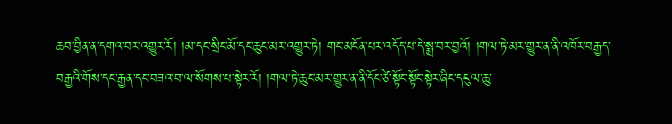ཆབ་བྱིན་ན་དགའ་བར་འགྱུར་རོ། །མ་དང་སྲིང་མོ་དང་ཆུང་མར་འགྱུར་ཏེ། གང་མངོན་པར་འདོད་པ་དེ་སྨྲ་བར་བྱའོ། །གལ་ཏེ་མར་གྱུར་ན་ནི་འཁོར་བརྒྱད་བརྒྱའི་གོས་དང་རྒྱན་དང་བཟའ་བ་ལ་སོགས་པ་སྟེར་རོ། །གལ་ཏེ་ཆུང་མར་གྱུར་ན་ནི་དོང་ཙེ་སྟོང་སྟོང་སྟེར་ཞིང་དངུལ་ཆུ་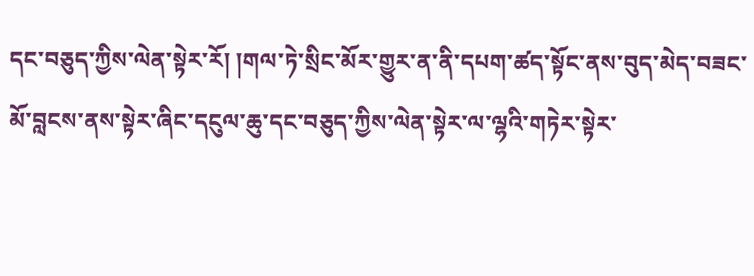དང་བཅུད་ཀྱིས་ལེན་སྟེར་རོ། །གལ་ཏེ་སྲིང་མོར་གྱུར་ན་ནི་དཔག་ཚད་སྟོང་ནས་བུད་མེད་བཟང་མོ་བླངས་ནས་སྟེར་ཞིང་དངུལ་ཆུ་དང་བཅུད་ཀྱིས་ལེན་སྟེར་ལ་ལྷའི་གཏེར་སྟེར་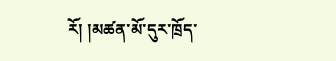རོ། །མཚན་མོ་དུར་ཁྲོད་